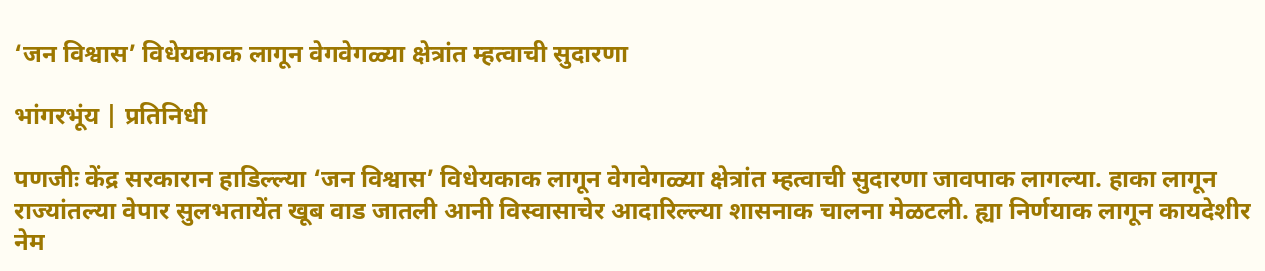‘जन विश्वास’ विधेयकाक लागून वेगवेगळ्या क्षेत्रांत म्हत्वाची सुदारणा

भांगरभूंय | प्रतिनिधी

पणजीः केंद्र सरकारान हाडिल्ल्या ‘जन विश्वास’ विधेयकाक लागून वेगवेगळ्या क्षेत्रांत म्हत्वाची सुदारणा जावपाक लागल्या. हाका लागून राज्यांतल्या वेपार सुलभतायेंत खूब वाड जातली आनी विस्वासाचेर आदारिल्ल्या शासनाक चालना मेळटली. ह्या निर्णयाक लागून कायदेशीर नेम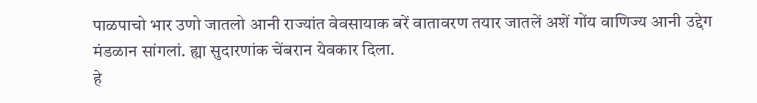पाळपाचो भार उणो जातलो आनी राज्यांत वेवसायाक बरें वातावरण तयार जातलें अशें गोंय वाणिज्य आनी उद्देग मंडळान सांगलां. ह्या सुदारणांक चेंबरान येवकार दिला.
हे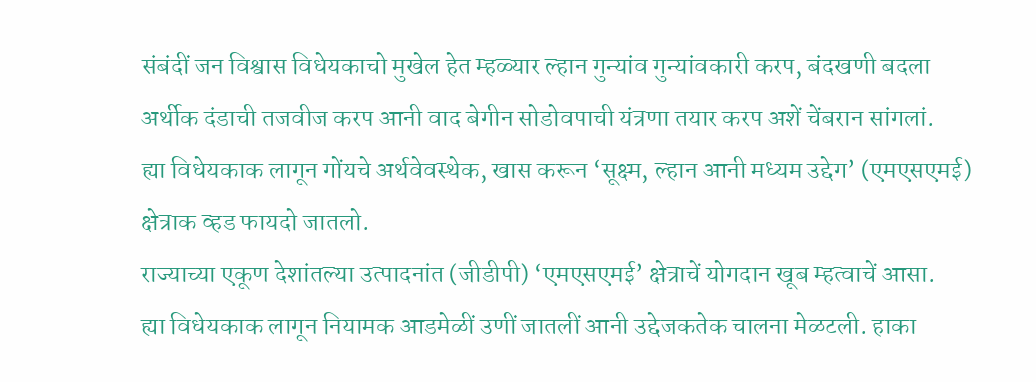संबंदीं जन विश्वास विधेयकाचो मुखेल हेत म्हळ्यार ल्हान गुन्यांव गुन्यांवकारी करप, बंदखणी बदला अर्थीक दंडाची तजवीज करप आनी वाद बेगीन सोडोवपाची यंत्रणा तयार करप अशें चेंबरान सांगलां.
ह्या विधेयकाक लागून गोंयचे अर्थवेवस्थेक, खास करून ‘सूक्ष्म, ल्हान आनी मध्यम उद्देग’ (एमएसएमई) क्षेत्राक व्हड फायदो जातलो.
राज्याच्या एकूण देशांतल्या उत्पादनांत (जीडीपी) ‘एमएसएमई’ क्षेत्राचें योगदान खूब म्हत्वाचें आसा.
ह्या विधेयकाक लागून नियामक आडमेळीं उणीं जातलीं आनी उद्देजकतेक चालना मेळटली. हाका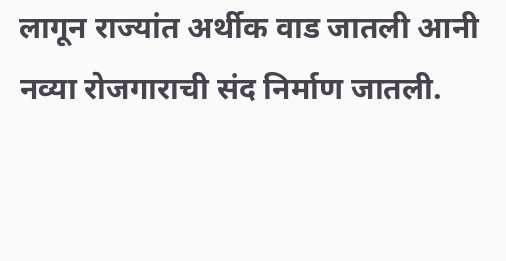लागून राज्यांत अर्थीक वाड जातली आनी नव्या रोजगाराची संद निर्माण जातली.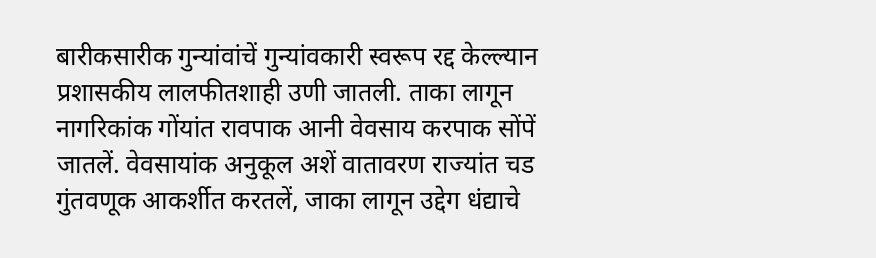बारीकसारीक गुन्यांवांचें गुन्यांवकारी स्वरूप रद्द केल्ल्यान प्रशासकीय लालफीतशाही उणी जातली. ताका लागून नागरिकांक गोंयांत रावपाक आनी वेवसाय करपाक सोंपें जातलें. वेवसायांक अनुकूल अशें वातावरण राज्यांत चड गुंतवणूक आकर्शीत करतलें, जाका लागून उद्देग धंद्याचे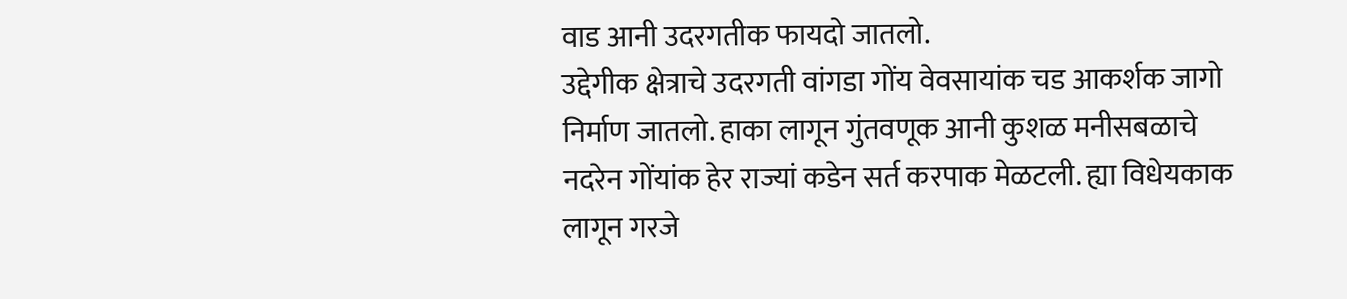वाड आनी उदरगतीक फायदो जातलो.
उद्देगीक क्षेत्राचे उदरगती वांगडा गोंय वेवसायांक चड आकर्शक जागो निर्माण जातलो. हाका लागून गुंतवणूक आनी कुशळ मनीसबळाचे नदरेन गोंयांक हेर राज्यां कडेन सर्त करपाक मेळटली. ह्या विधेयकाक लागून गरजे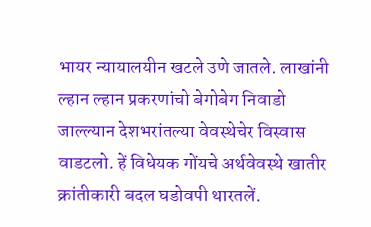भायर न्यायालयीन खटले उणे जातले. लाखांनी ल्हान ल्हान प्रकरणांचो बेगोबेग निवाडो जाल्ल्यान देशभरांतल्या वेवस्थेचेर विस्वास वाडटलो. हें विधेयक गोंयचे अर्थवेवस्थे खातीर क्रांतीकारी बदल घडोवपी थारतलें.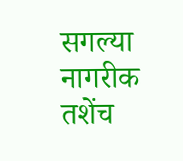सगल्या नागरीक तशेंच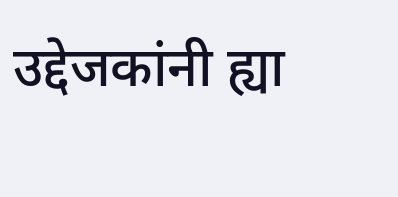उद्देजकांनी ह्या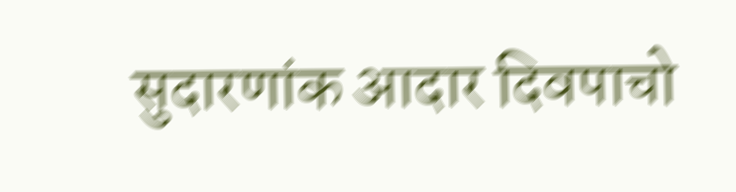सुदारणांक आदार दिवपाचो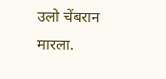उलो चेंबरान मारला.